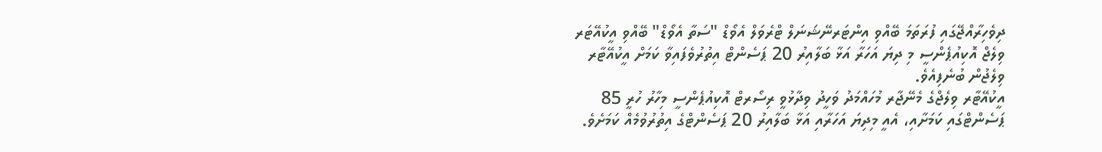ދިވެހިރާއްޖޭގައި ފުރަތަމަ ބޭއްވި އިންޓަރނޭޝަނަލް ޓްރެވަލް އެވޯޑް "ސަތާ އެވޯޑް" ބޭއްވި އީކުއޭޓަރ ވިލެޖް އޮކިއުޕެންސީ މި ދިޔަ އަހަރާ އަޅާ ބަލާއިރު 20 ޕަސެންޓް އިތުރުވެފައިވާ ކަމަށް އީކުއޭޓާރ ވިލެޖުން ބުނެފިއެވެ.
އީކުއޭޓާރ ވިލެޖްގެ މެނޭޖާރ މުހައްމަދު ވަހީދު ވިދާޅުވީ ރިސޯރޓް އޮކިއުޕެންސީ މިހާރު ހުރީ 85 ޕަސެންޓްގައި ކަމަށާއި، އެއީ މިދިޔަ އަހަރާއި އަޅާ ބަލާއިރު 20 ޕަސެންޓްގެ އިތުރުވުމެއް ކަމަށެވެ.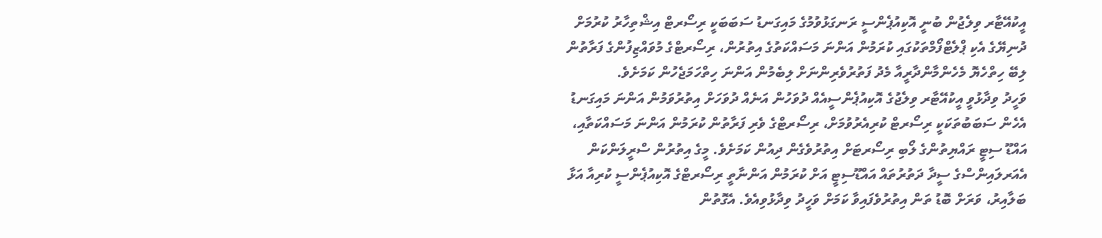އީކުއޭޓާރ ވިލެޖުން ބުނީ އޮކިއުޕެންސީ ރަނގަޅުވުމުގެ މައިގަނޑު ސަބަބަކީ ރިސޯރޓް އިޝްތިހާރު ކުރުމަށް ދުނިޔޭގެ އެކި ޕްލެޓްފޯމްތަކުގައި ކުރަމުން އަންނަ މަސައްކަތުގެ އިތުރުން، ރިސޯރޓްގެ މުވައްޒިފުންގެ ފަރާތުން ލިބޭ ހިތްހެޔޮ މެހެންމާންދާރީއާ މެދު ފަތުރުވެރިންނަށް ލިބެމުން އަންނަ ހިތްހަމަޖެހުން ކަމަށެވެ.
ވަހީދު ވިދާޅުވީ އީކުއޭޓާރ ވިލެޖުގެ އޮކިއުޕެންސީއެއް ދުވަހުން އަނެއް ދުވަހަށް އިތުރުވަމުން އަންނަ މައިގަނޑު އެހެން ސަބަބުތަކަކީ ރިސޯރޓް ކުރިއެރުވުމަށް، ރިސޯރޓްގެ ވެރި ފަރާތުން ކުރަމުން އަންނަ މަސައްކަތާއި، އައްޑޫ ސިޓީ ރައްޔިތުންގެ ލޯބި ރިސޯރޓަށް އިތުރުވެގެން ދިއުން ކަމަށެވެ. މީގެ އިތުރުން ސްރީލަންކަން އެއަރލައިންސްގެ ސީދާ ދަތުރުތައް އައްޑޫސިޓީ އަށް ކުރަމުން އަންނާތީ ރިސޯރޓްގެ އޮކިއުޕެންސީ ކުރިއާ އަޅާ ބަލާއިރު، ވަރަށް ބޮޑު ތަން އިތުރުވެފައިވާ ކަމަށް ވަހީދު ވިދާޅުވިއެވެ. އެގޮތުން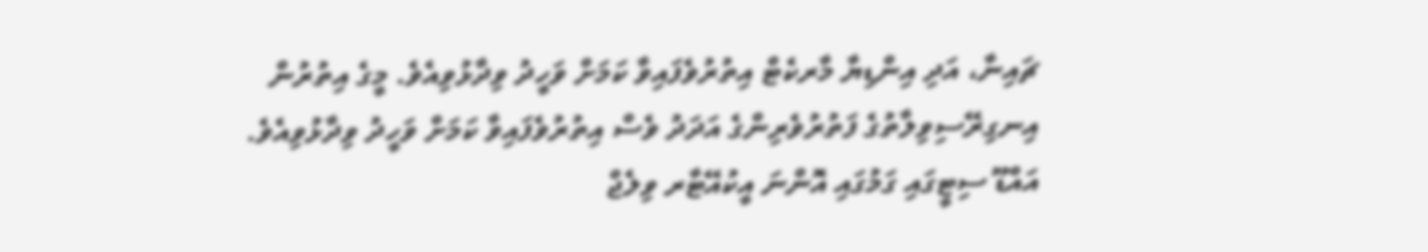ޗައިނާ، އަދި އިންޑިޔާ މާރކެޓް އިތުރުވެފައިވާ ކަމަށް ވަހީދު ވިދާޅުވިއެވެ. މީގެ އިތުރުން އިނގިރޭސިވިލާތުގެ ފަތުރުވެރިންގެ އަދަދު ވެސް އިތުރުވެފައިވާ ކަމަށް ވަހީދު ވިދާޅުވިއެވެ.
އައްޑޫ ސިޓީގައި ގަމުގައި އޮންނަ އީކުއޭޓާރ ވިލެޖް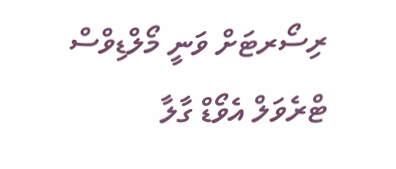ރިސޯރޓަށް ވަނީ މޯލްޑިވްސް ޓްރެވަލް އެވޯޑް ގާލާ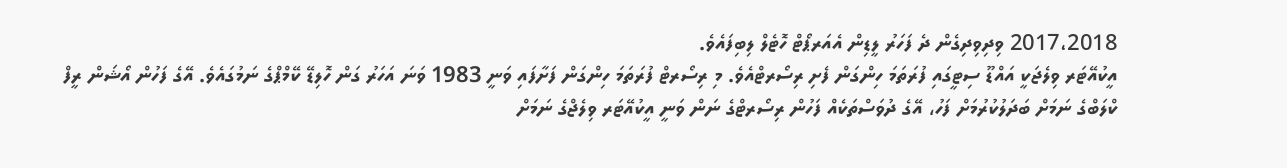2017،2018 ވިދިވިދިގެން ދެ ފަހަރު ލީޑިން އެއަރޕޯޓް ހޮޓެލް ލިބިފައެވެ.
އީކުއޭޓަރ ވިލެޖަކީ އައްޑޫ ސިޓީގައި ފުރަތަމަ ހިންގަން ފެށި ރިސޯރޓްއެވެ. މި ރިސޯރޓް ފުރަތަމަ ހިންގަން ފަށާފައި ވަނީ 1983 ވަނަ އަހަރު ގަން ހޮލިޑޭ ކޭމްޕްގެ ނަމުގައެވެ. އޭގެ ފަހުން އޯޝަން ރީފް ކްލަބްގެ ނަމަށް ބަދަލުކުރުމަށް ފަހު، އޭގެ ދުވަސްތަކެއް ފަހުން ރިސޯރޓްގެ ނަން ވަނީ އީކުއޭޓަރ ވިލެޖްގެ ނަމަށް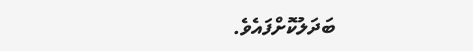ބަދަލުކޮށްފައެވެ.